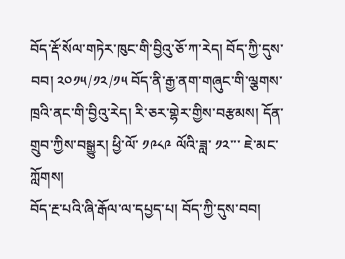བོད་རྡོ་སོལ་གཏེར་ཁུང་གི་བྱིའུ་ཅོ་ཀ་རེད། བོད་ཀྱི་དུས་བབ། ༢༠༡༥/༡༢/༡༥ བོད་ནི་རྒྱ་ནག་གཞུང་གི་ལྕགས་ཁྲའི་ནང་གི་བྱིའུ་རེད། རི་ཅར་གྷེར་གྱིས་བརྩམས། དོན་གྲུབ་ཀྱིས་བསྒྱུར། ཕྱི་ལོ་ ༡༩༨༩ ལོའི་ཟླ་ ༡༢་་་ ཇེ་མང་ཀློགས།
བོད་རྔ་པའི་ཞི་རྒོལ་ལ་དཔྱད་པ། བོད་ཀྱི་དུས་བབ།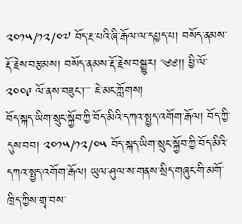༢༠༡༥/༡༢/༠༧ བོད་རྔ་པའི་ཞི་རྒོལ་ལ་དཔྱད་པ། བསོད་ནམས་རྡོ་རྗེས་བརྩམས། བསོད་ནམས་རྡོ་རྗེས་བསྒྱུར། ༄༅།། ཕྱི་ལོ་ ༢༠༠༩ ལོ་ནས་བཟུང་།་་་ ཇེ་མང་ཀློགས།
བོད་སྐད་ཡིག་སྲུང་སྐྱོབ་ཀྱི་བོད་མིའི་དཀའ་སྤྱད་འགོག་རྒོལ། བོད་ཀྱི་དུས་བབ། ༢༠༡༥/༡༢/༠༥ བོད་སྐད་ཡིག་སྲུང་སྐྱོབ་ཀྱི་བོད་མིའི་དཀའ་སྤྱད་འགོག་རྒོལ། ཡུལ་ཤུལ་ས་གནས་སྲིད་གཞུང་གི་མགོ་ཁྲིད་ཀྱིས་གྲྭ་བས་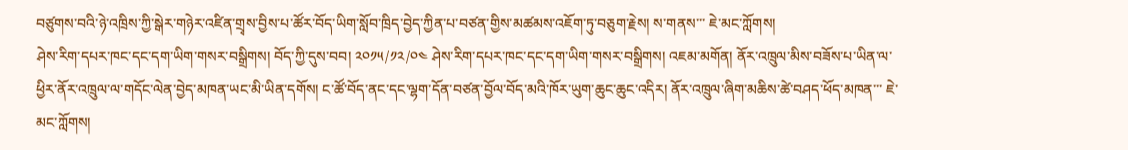བཙུགས་བའི་ཉེ་འཁྲིས་ཀྱི་སྒེར་གཉེར་འཛིན་གྲྭས་བྱིས་པ་ཚོར་བོད་ཡིག་སློབ་ཁྲིད་བྱེད་ཀྱིན་པ་བཙན་གྱིས་མཚམས་འཇོག་ཏུ་བཅུག་རྗེས། ས་གནས་་་ ཇེ་མང་ཀློགས།
ཤེས་རིག་དཔར་ཁང་དང་དག་ཡིག་གསར་བསྒྲིགས། བོད་ཀྱི་དུས་བབ། ༢༠༡༥/༡༢/༠༤ ཤེས་རིག་དཔར་ཁང་དང་དག་ཡིག་གསར་བསྒྲིགས། འཇམ་མགོན། ནོར་འཁྲུལ་མིས་བཟོས་པ་ཡིན་ལ་ཕྱིར་ནོར་འཁྲུལ་ལ་གདོང་ལེན་བྱེད་མཁན་ཡང་མི་ཡིན་དགོས། ང་ཚོ་བོད་ནང་དང་ལྷག་དོན་བཙན་བྱོལ་བོད་མའི་ཁོར་ཡུག་ཆུང་ཆུང་འདིར། ནོར་འཁྲུལ་ཞིག་མཆིས་ཚེ་བཤད་ཕོད་མཁན་་་ ཇེ་མང་ཀློགས།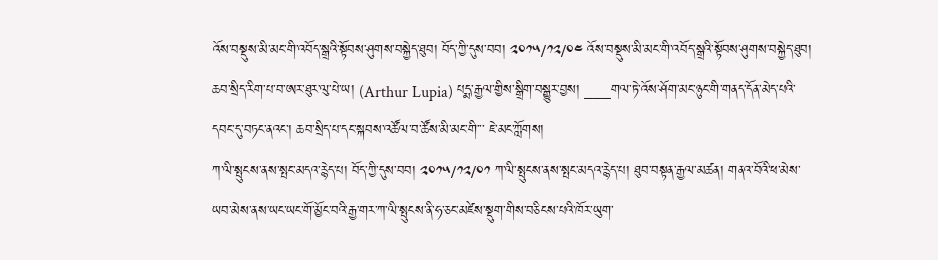འོས་བསྡུས་མི་མང་གི་འབོད་སྒྲའི་སྟོབས་ཤུགས་བསྐྱེད་ཐུབ། བོད་ཀྱི་དུས་བབ། ༢༠༡༥/༡༢/༠༤ འོས་བསྡུས་མི་མང་གི་འབོད་སྒྲའི་སྟོབས་ཤུགས་བསྐྱེད་ཐུབ། ཆབ་སྲིད་རིག་པ་བ་ཨར་ཐུར་ལུ་པེ་ཡ། (Arthur Lupia) པདྨ་རྒྱལ་གྱིས་སྒྲིག་བསྒྱུར་བྱས། ___གལ་ཏེ་འོས་ཤོག་མང་ཉུང་གི་གནད་དོན་མེད་པའི་དབང་དུ་བཏང་ནའང་། ཆབ་སྲིད་པ་དང་སྐབས་འཚོལ་བ་ཚོས་མི་མང་གི་་་ ཇེ་མང་ཀློགས།
ཀ་ལི་སྤུངས་ནས་སྤང་མདའ་རྙེད་པ། བོད་ཀྱི་དུས་བབ། ༢༠༡༥/༡༢/༠༡ ཀ་ལི་སྤུངས་ནས་སྤང་མདའ་རྙེད་པ། ཐུབ་བསྟན་རྒྱལ་མཚན། གནའ་བོའི་ཕ་མེས་ཡབ་མེས་ནས་ཡང་ཡང་གོ་མྱོང་བའི་རྒྱ་གར་ཀ་ལི་སྤུངས་ནི་ཧ་ཅང་མཛེས་སྡུག་གིས་བཅིངས་པའི་ཁོར་ཡུག་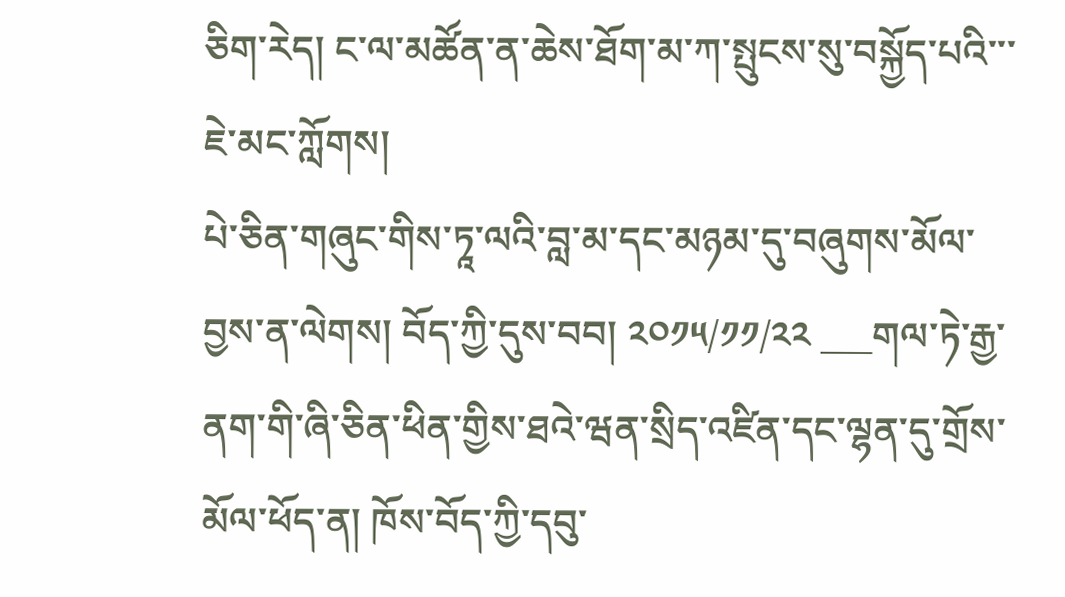ཅིག་རེད། ང་ལ་མཚོན་ན་ཆེས་ཐོག་མ་ཀ་སྤུངས་སུ་བསྐྱོད་པའི་་་ ཇེ་མང་ཀློགས།
པེ་ཅིན་གཞུང་གིས་ཏཱ་ལའི་བླ་མ་དང་མཉམ་དུ་བཞུགས་མོལ་བྱས་ན་ལེགས། བོད་ཀྱི་དུས་བབ། ༢༠༡༥/༡༡/༢༢ ___གལ་ཏེ་རྒྱ་ནག་གི་ཞི་ཅིན་ཕིན་གྱིས་ཐའེ་ཝན་སྲིད་འཛིན་དང་ལྷན་དུ་གྲོས་མོལ་ཕོད་ན། ཁོས་བོད་ཀྱི་དབུ་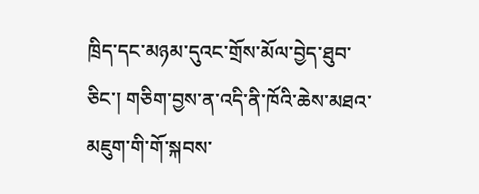ཁྲིད་དང་མཉམ་དུའང་གྲོས་མོལ་བྱེད་ཐུབ་ཅིང་། གཅིག་བྱས་ན་འདི་ནི་ཁོའི་ཆེས་མཐའ་མཇུག་གི་གོ་སྐབས་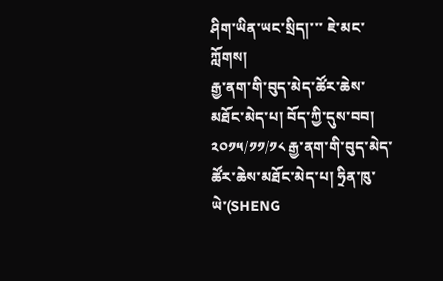ཤིག་ཡིན་ཡང་སྲིད།་་་ ཇེ་མང་ཀློགས།
རྒྱ་ནག་གི་བུད་མེད་ཚོར་ཆེས་མཐོང་མེད་པ། བོད་ཀྱི་དུས་བབ། ༢༠༡༥/༡༡/༡༨ རྒྱ་ནག་གི་བུད་མེད་ཚོར་ཆེས་མཐོང་མེད་པ། ཧྲིན་ཁུ་ཡེ་(SHENG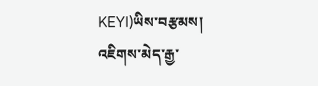KEYI)ཡིས་བརྩམས། འཇིགས་མེད་རྒྱ་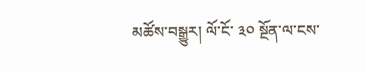མཚོས་བསྒྱུར། ལོ་ངོ་ ༣༠ སྔོན་ལ་ངས་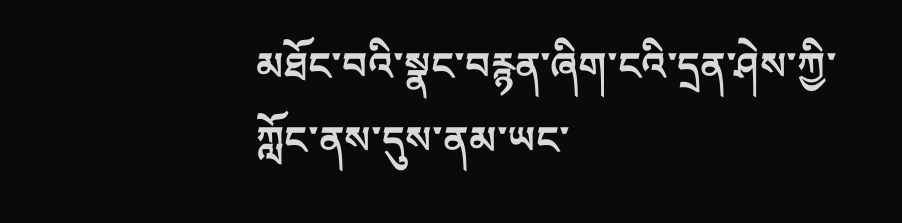མཐོང་བའི་སྣང་བརྙན་ཞིག་ངའི་དྲན་ཤེས་ཀྱི་ཀློང་ནས་དུས་ནམ་ཡང་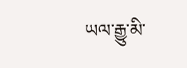ཡལ་རྒྱུ་མི་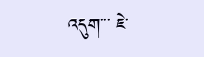འདུག་་་ ཇེ་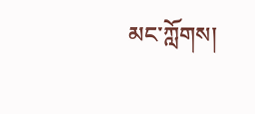མང་ཀློགས།